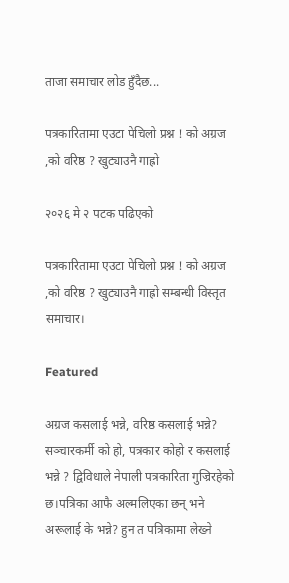ताजा समाचार लोड हुँदैछ...

पत्रकारितामा एउटा पेचिलो प्रश्न ! को अग्रज ,को वरिष्ठ ? खुट्याउनै गाह्रो

२०२६ मे २ पटक पढिएको

पत्रकारितामा एउटा पेचिलो प्रश्न ! को अग्रज ,को वरिष्ठ ? खुट्याउनै गाह्रो सम्बन्धी विस्तृत समाचार।

Featured

अग्रज कसलाई भन्ने, वरिष्ठ कसलाई भन्ने? सञ्चारकर्मी को हो, पत्रकार कोहो र कसलाई भन्ने ? द्विविधाले नेपाली पत्रकारिता गुज्रिरहेको छ।पत्रिका आफै अल्मलिएका छन् भने अरूलाई के भन्ने? हुन त पत्रिकामा लेख्ने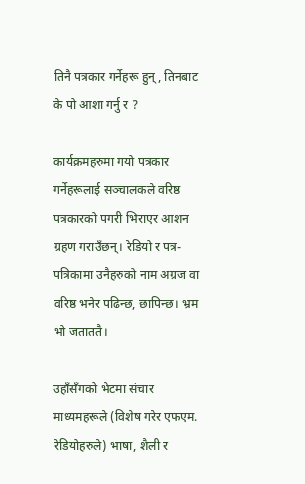तिनै पत्रकार गर्नेहरू हुन्, तिनबाट के पो आशा गर्नु र ?

कार्यक्रमहरुमा गयो पत्रकार गर्नेहरूलाई सञ्चालकले वरिष्ठ पत्रकारको पगरी भिराएर आशन ग्रहण गराउँछन्। रेडियो र पत्र-पत्रिकामा उनैहरुको नाम अग्रज वा वरिष्ठ भनेर पढिन्छ, छापिन्छ। भ्रम भो जताततै।

उहाँसँगको भेटमा संचार माध्यमहरूले (विशेष गरेर एफएम. रेडियोहरुले) भाषा, शैली र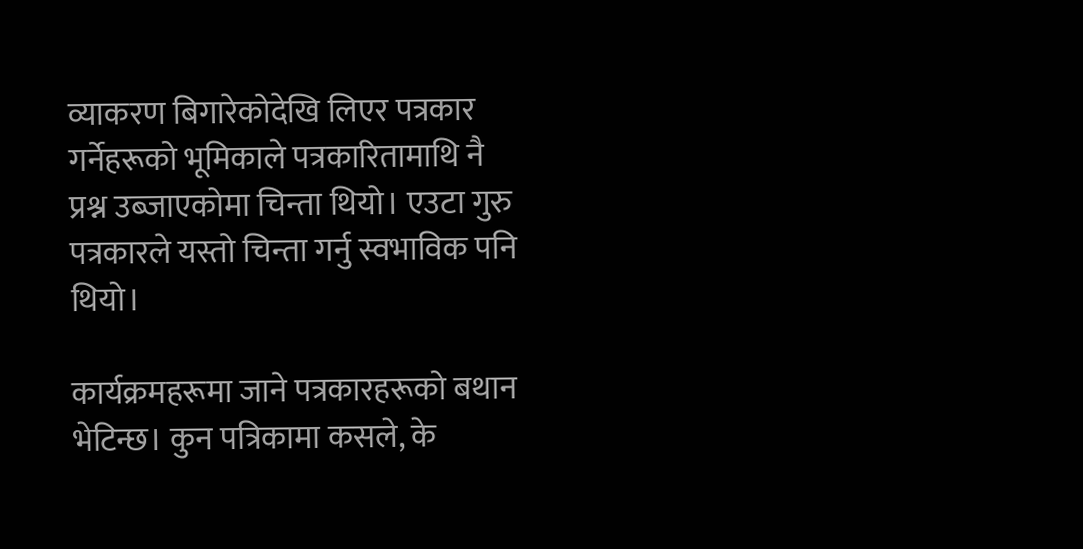व्याकरण बिगारेकोदेखि लिएर पत्रकार गर्नेहरूको भूमिकाले पत्रकारितामाथि नै प्रश्न उब्जाएकोमा चिन्ता थियो। एउटा गुरु पत्रकारले यस्तो चिन्ता गर्नु स्वभाविक पनि थियो।

कार्यक्रमहरूमा जाने पत्रकारहरूको बथान भेटिन्छ। कुन पत्रिकामा कसले, के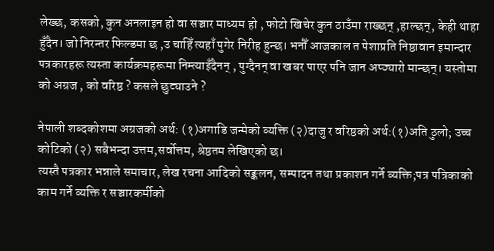लेख्छ, कसको, कुन अनलाइन हो वा सञ्चार माध्यम हो , फोटो खिचेर कुन ठाउँमा राख्छन् ,हाल्छन्, केही थाहा हुँदैन। जो निरन्तर फिल्डमा छ ,उ चाहिँ त्यहाँ पुगेर निरीह हुन्छ। भनौँ आजकाल त पेशाप्रति निष्ठावान इमान्दार पत्रकारहरू त्यस्ता कार्यक्रमहरूमा निम्त्याइँदैनन् , पुग्दैनन् वा खबर पाएर पनि जान अप्ठ्यारो मान्छन्। यस्तोमा को अग्रज , को वरिष्ठ ? कसले छुट्याउने ?

नेपाली शब्दकोशमा अग्रजको अर्थ: (१)अगाडि जन्मेको व्यक्ति (२)दाजु र वरिष्ठको अर्थ:(१)अति ठुलो; उच्च कोटिको (२) सबैभन्दा उत्तम,सर्वोत्तम, श्रेष्ठतम लेखिएको छ।
त्यस्तै पत्रकार भन्नाले समाचार, लेख रचना आदिको सङ्कलन, सम्पादन तथा प्रकाशन गर्ने व्यक्ति;पत्र पत्रिकाको काम गर्ने व्यक्ति र सञ्चारकर्मीको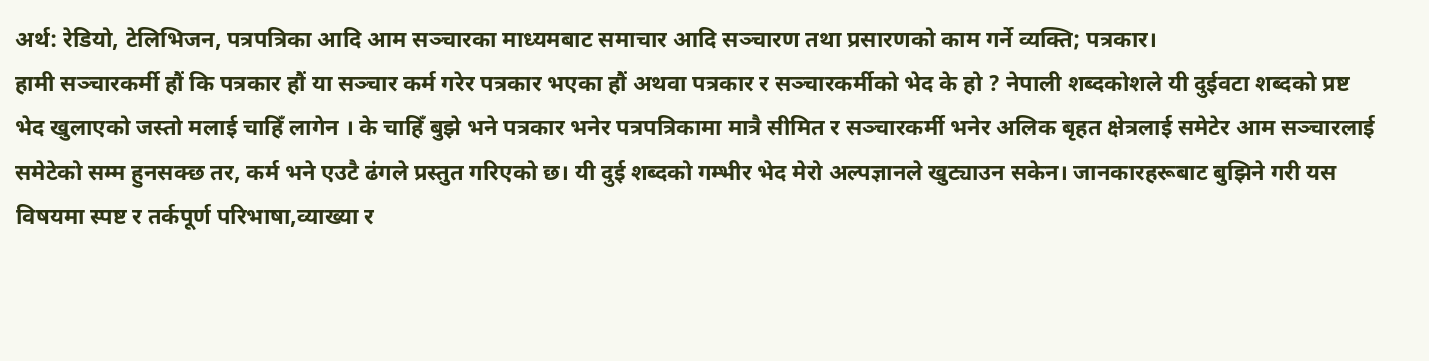अर्थ: रेडियो, टेलिभिजन, पत्रपत्रिका आदि आम सञ्चारका माध्यमबाट समाचार आदि सञ्चारण तथा प्रसारणको काम गर्ने व्यक्ति; पत्रकार।
हामी सञ्चारकर्मी हौं कि पत्रकार हौं या सञ्चार कर्म गरेर पत्रकार भएका हौं अथवा पत्रकार र सञ्चारकर्मीको भेद के हो ? नेपाली शब्दकोशले यी दुईवटा शब्दको प्रष्ट भेद खुलाएको जस्तो मलाई चाहिँ लागेन । के चाहिँ बुझे भने पत्रकार भनेर पत्रपत्रिकामा मात्रै सीमित र सञ्चारकर्मी भनेर अलिक बृहत क्षेत्रलाई समेटेर आम सञ्चारलाई समेटेको सम्म हुनसक्छ तर, कर्म भने एउटै ढंगले प्रस्तुत गरिएको छ। यी दुई शब्दको गम्भीर भेद मेरो अल्पज्ञानले खुट्याउन सकेन। जानकारहरूबाट बुझिने गरी यस विषयमा स्पष्ट र तर्कपूर्ण परिभाषा,व्याख्या र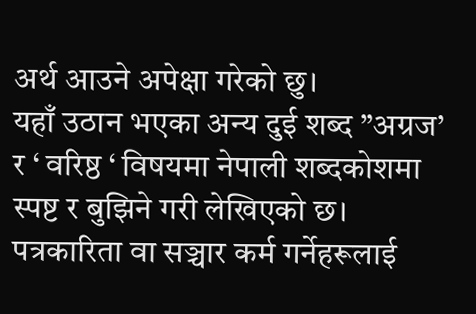अर्थ आउने अपेक्षा गरेको छु।
यहाँ उठान भएका अन्य दुई शब्द ”अग्रज’ र ‘ वरिष्ठ ‘ विषयमा नेपाली शब्दकोशमा स्पष्ट र बुझिने गरी लेखिएको छ। पत्रकारिता वा सञ्चार कर्म गर्नेहरूलाई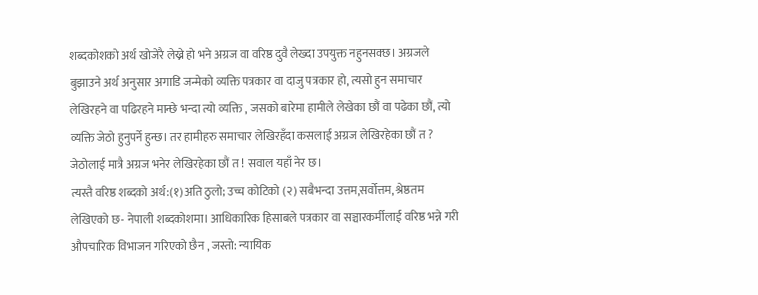शब्दकोशको अर्थ खोजेरै लेख्ने हो भने अग्रज वा वरिष्ठ दुवै लेख्दा उपयुक्त नहुनसक्छ। अग्रजले बुझाउने अर्थ अनुसार अगाडि जन्मेको व्यक्ति पत्रकार वा दाजु पत्रकार हो, त्यसो हुन समाचार लेखिरहने वा पढिरहने मान्छे भन्दा त्यो व्यक्ति , जसको बारेमा हामीले लेखेका छौं वा पढेका छौं, त्यो व्यक्ति जेठो हुनुपर्ने हुन्छ। तर हामीहरु समाचार लेखिरहँदा कसलाई अग्रज लेखिरहेका छौं त ? जेठोलाई मात्रै अग्रज भनेर लेखिरहेका छौं त ! सवाल यहाँ नेर छ।
त्यस्तै वरिष्ठ शब्दको अर्थ:(१)अति ठुलो; उच्च कोटिको (२) सबैभन्दा उत्तम,सर्वोत्तम, श्रेष्ठतम लेखिएको छ- नेपाली शब्दकोशमा। आधिकारिक हिसाबले पत्रकार वा सञ्चारकर्मीलाई वरिष्ठ भन्ने गरी औपचारिक विभाजन गरिएको छैन , जस्तो: न्यायिक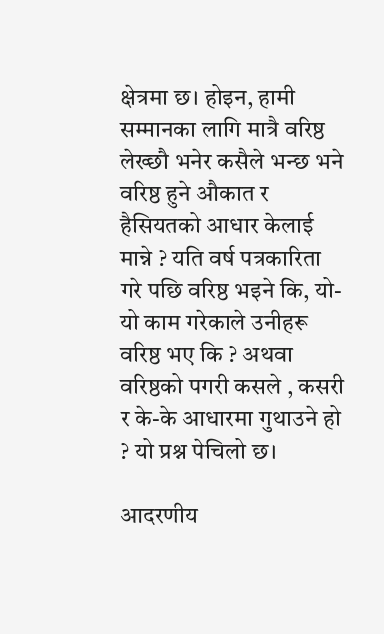क्षेत्रमा छ। होइन, हामी सम्मानका लागि मात्रै वरिष्ठ लेख्छौ भनेर कसैले भन्छ भने वरिष्ठ हुने औकात र हैसियतको आधार केलाई मान्ने ? यति वर्ष पत्रकारिता गरे पछि वरिष्ठ भइने कि, यो-यो काम गरेकाले उनीहरू वरिष्ठ भए कि ? अथवा वरिष्ठको पगरी कसले , कसरी र के-के आधारमा गुथाउने हो ? यो प्रश्न पेचिलो छ।

आदरणीय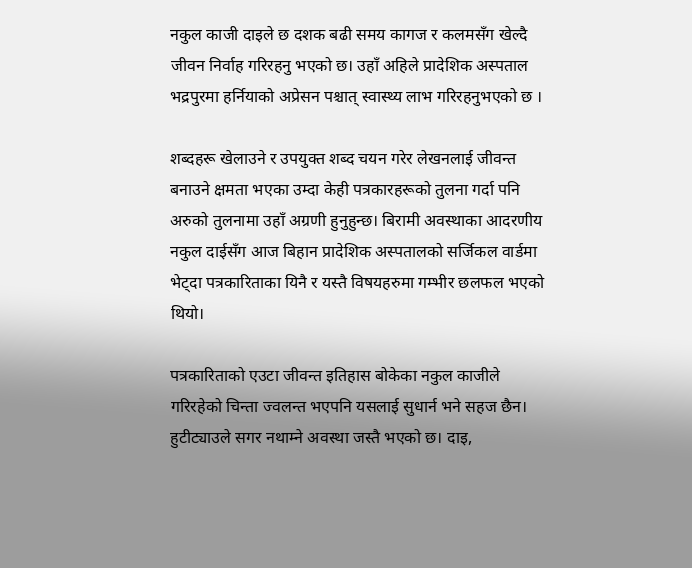नकुल काजी दाइले छ दशक बढी समय कागज र कलमसँग खेल्दै जीवन निर्वाह गरिरहनु भएको छ। उहाँ अहिले प्रादेशिक अस्पताल भद्रपुरमा हर्नियाको अप्रेसन पश्चात् स्वास्थ्य लाभ गरिरहनुभएको छ ।

शब्दहरू खेलाउने र उपयुक्त शब्द चयन गरेर लेखनलाई जीवन्त बनाउने क्षमता भएका उम्दा केही पत्रकारहरूको तुलना गर्दा पनि अरुको तुलनामा उहाँ अग्रणी हुनुहुन्छ। बिरामी अवस्थाका आदरणीय नकुल दाईसँग आज बिहान प्रादेशिक अस्पतालको सर्जिकल वार्डमा भेट्दा पत्रकारिताका यिनै र यस्तै विषयहरुमा गम्भीर छलफल भएको थियो।

पत्रकारिताको एउटा जीवन्त इतिहास बोकेका नकुल काजीले गरिरहेको चिन्ता ज्वलन्त भएपनि यसलाई सुधार्न भने सहज छैन। हुटीट्याउले सगर नथाम्ने अवस्था जस्तै भएको छ। दाइ,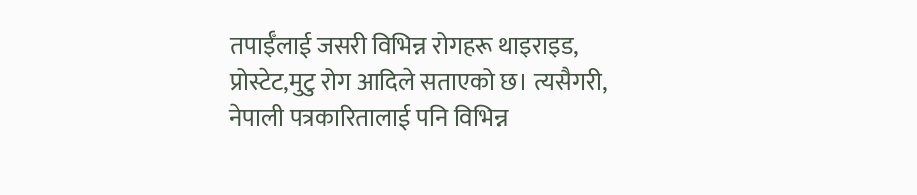तपाईँलाई जसरी विभिन्न रोगहरू थाइराइड, प्रोस्टेट,मुटु रोग आदिले सताएको छ। त्यसैगरी, नेपाली पत्रकारितालाई पनि विभिन्न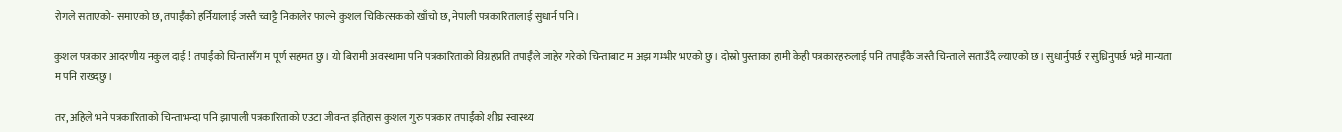रोगले सताएको- समाएको छ, तपाईँको हर्नियालाई जस्तै च्वाट्टै निकालेर फाल्ने कुशल चिकित्सकको खाँचो छ, नेपाली पत्रकारितालाई सुधार्न पनि।

कुशल पत्रकार आदरणीय नकुल दाई ! तपाईंको चिन्तासँग म पूर्ण सहमत छु। यो बिरामी अवस्थामा पनि पत्रकारिताको विग्रहप्रति तपाईँले जाहेर गरेको चिन्ताबाट म अझ गम्भीर भएको छु। दोस्रो पुस्ताका हामी केही पत्रकारहरुलाई पनि तपाईँकै जस्तै चिन्ताले सताउँदै ल्याएको छ। सुधार्नुपर्छ र सुध्रिनुपर्छ भन्ने मान्यता म पनि राख्दछु।

तर, अहिले भने पत्रकारिताको चिन्ताभन्दा पनि झापाली पत्रकारिताको एउटा जीवन्त इतिहास कुशल गुरु पत्रकार तपाईंको शीघ्र स्वास्थ्य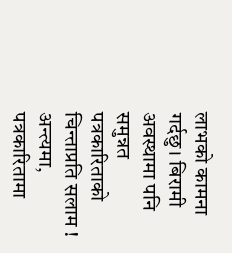लाभको कामना गर्दछु। बिरामी अवस्थामा पनि समुन्नत पत्रकारिताको चिन्ताप्रति सलाम ! अन्त्यमा, पत्रकारितामा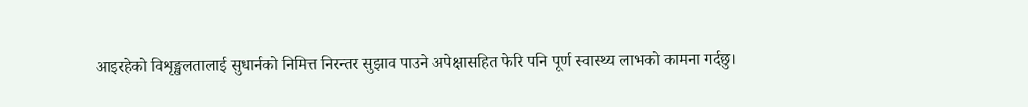आइरहेको विशृङ्खलतालाई सुधार्नको निमित्त निरन्तर सुझाव पाउने अपेक्षासहित फेरि पनि पूर्ण स्वास्थ्य लाभको कामना गर्दछु।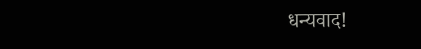धन्यवाद!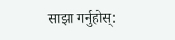साझा गर्नुहोस्: